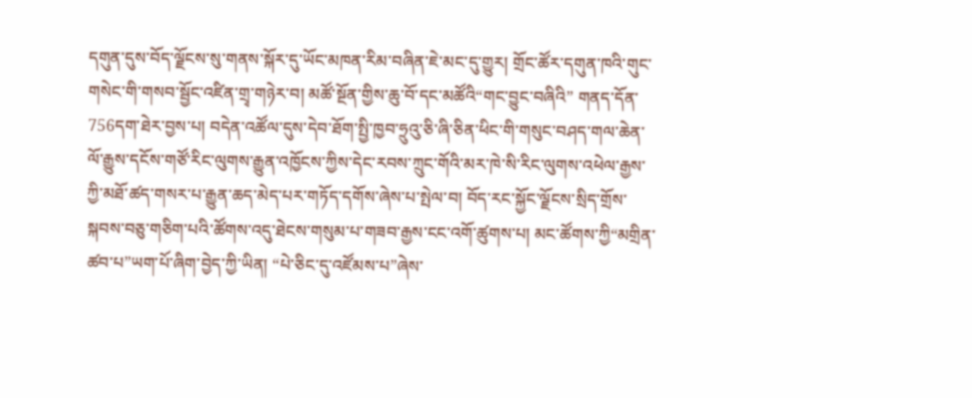དགུན་དུས་བོད་ལྗོངས་སུ་གནས་སྐོར་དུ་ཡོང་མཁན་རིམ་བཞིན་ཇེ་མང་དུ་གྱུར། གྲོང་ཚོར་དགུན་ཁའི་གུང་གསེང་གི་གསབ་སྦྱོང་འཛིན་གྲྭ་གཉེར་བ། མཚོ་སྔོན་གྱིས་ཆུ་བོ་དང་མཚོའི“གང་བྱུང་བཞིའི” གནད་དོན་756དག་ཐེར་བྱས་པ། བདེན་འཚོལ་དུས་དེབ་ཐོག་སྤྱི་ཁྱབ་ཧྲུའུ་ཅི་ཞི་ཅིན་ཕིང་གི་གསུང་བཤད་གལ་ཆེན་ལོ་རྒྱུས་དངོས་གཙོ་རིང་ལུགས་རྒྱུན་འཁྱོངས་ཀྱིས་དེང་རབས་ཀྲུང་གོའི་མར་ཁེ་སི་རིང་ལུགས་འཕེལ་རྒྱས་ཀྱི་མཐོ་ཚད་གསར་པ་རྒྱུན་ཆད་མེད་པར་གཏོད་དགོས་ཞེས་པ་སྤེལ་བ། བོད་རང་སྐྱོང་ལྗོངས་སྲིད་གྲོས་སྐབས་བཅུ་གཅིག་པའི་ཚོགས་འདུ་ཐེངས་གསུམ་པ་གཟབ་རྒྱས་ངང་འགོ་ཚུགས་པ། མང་ཚོགས་ཀྱི“མགྲིན་ཚབ་པ”ཡག་པོ་ཞིག་བྱེད་ཀྱི་ཡིན། “པེ་ཅིང་དུ་འཛོམས་པ”ཞེས་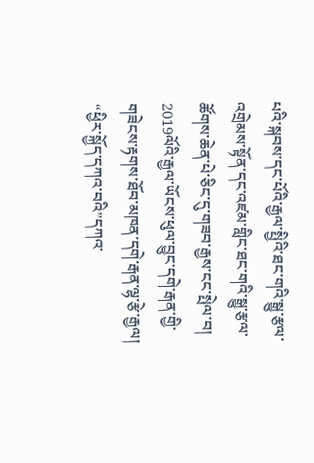པའི་སྐབས་དང་པོའི་རྒྱལ་སྤྱིའི་ཐང་གའི་སྒྱུ་རྩལ་འགྲེམས་སྟོན་དང་འཛམ་གླིང་ཐང་གའི་སྒྱུ་རྩལ་ཚོགས་ཆེན་པེ་ཅིང་དུ་གཟབ་རྒྱས་ངང་སྤེལ་བ། 2019ལོའི་རྒྱལ་ཡོངས་ཕུལ་བྱུང་དགེ་རྒན་གྱི་གཟེངས་རྟགས་ཐོབ་མཁན་དགེ་རྒན་ལྷ་རྩེ་རྒྱལ། “ཕྱིར་སྐྱོད་དཀའ་བའི”དཀའ་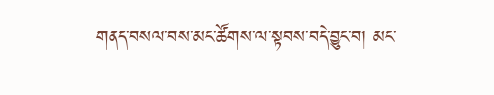གནད་བསལ་བས་མང་ཚོགས་ལ་སྟབས་བདེ་བྱུང་བ། མང་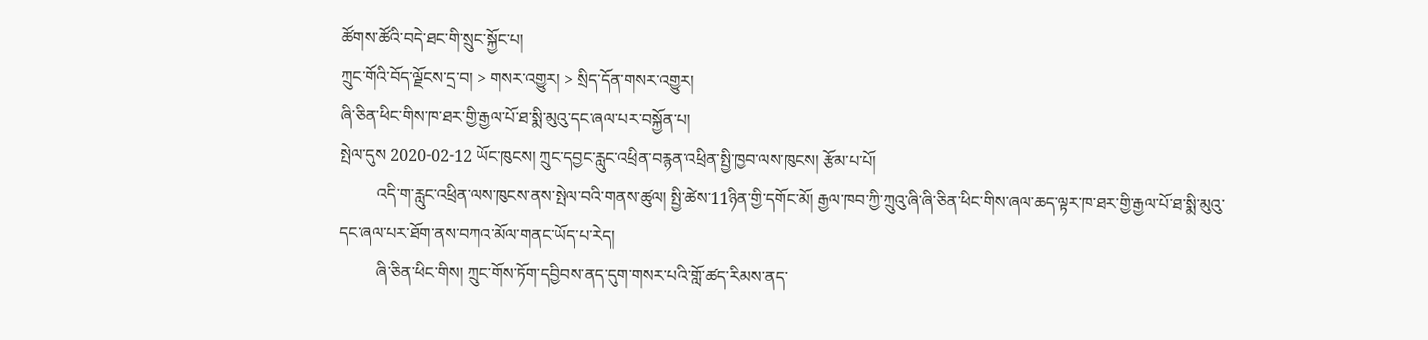ཚོགས་ཚོའི་བདེ་ཐང་གི་སྲུང་སྐྱོང་པ།
ཀྲུང་གོའི་བོད་ལྗོངས་དྲ་བ། > གསར་འགྱུར། > སྲིད་དོན་གསར་འགྱུར།
ཞི་ཅིན་ཕིང་གིས་ཁ་ཐར་གྱི་རྒྱལ་པོ་ཐ་སྨི་མུའུ་དང་ཞལ་པར་བསྐྱོན་པ།
སྤེལ་དུས 2020-02-12 ཡོང་ཁུངས། ཀྲུང་དབྱང་རླུང་འཕྲིན་བརྙན་འཕྲིན་སྤྱི་ཁྱབ་ལས་ཁུངས། རྩོམ་པ་པོ།
         འདི་ག་རླུང་འཕྲིན་ལས་ཁུངས་ནས་སྤེལ་བའི་གནས་ཚུལ། སྤྱི་ཚེས་11ཉིན་གྱི་དགོང་མོ། རྒྱལ་ཁབ་ཀྱི་ཀྲུའུ་ཞི་ཞི་ཅིན་ཕིང་གིས་ཞལ་ཆད་ལྟར་ཁ་ཐར་གྱི་རྒྱལ་པོ་ཐ་སྨི་མུའུ་དང་ཞལ་པར་ཐོག་ནས་བཀའ་མོལ་གནང་ཡོད་པ་རེད།
         ཞི་ཅིན་ཕིང་གིས། ཀྲུང་གོས་ཏོག་དབྱིབས་ནད་དུག་གསར་པའི་གློ་ཚད་རིམས་ནད་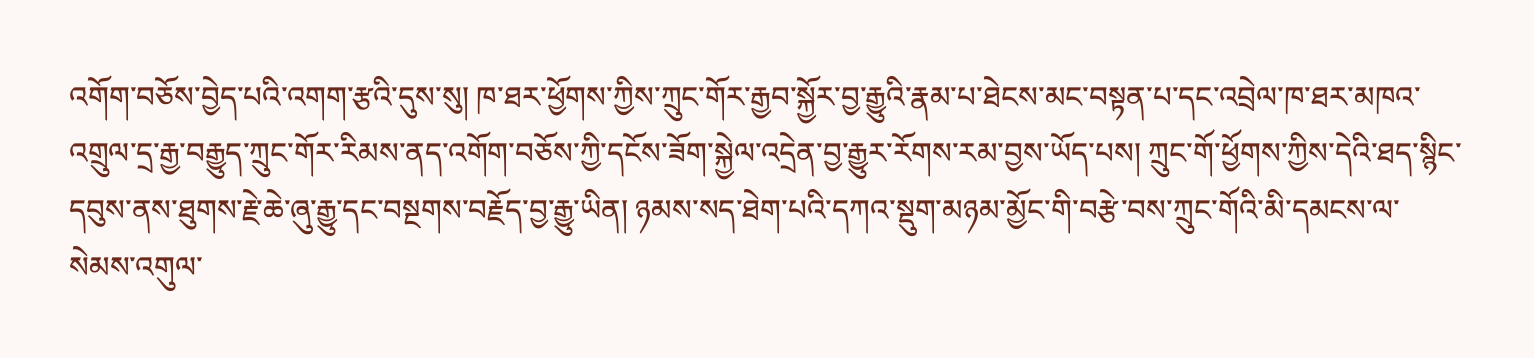འགོག་བཅོས་བྱེད་པའི་འགག་རྩའི་དུས་སུ། ཁ་ཐར་ཕྱོགས་ཀྱིས་ཀྲུང་གོར་རྒྱབ་སྐྱོར་བྱ་རྒྱུའི་རྣམ་པ་ཐེངས་མང་བསྟན་པ་དང་འབྲེལ་ཁ་ཐར་མཁའ་འགྲུལ་དྲ་རྒྱ་བརྒྱུད་ཀྲུང་གོར་རིམས་ནད་འགོག་བཅོས་ཀྱི་དངོས་ཟོག་སྐྱེལ་འདྲེན་བྱ་རྒྱུར་རོགས་རམ་བྱས་ཡོད་པས། ཀྲུང་གོ་ཕྱོགས་ཀྱིས་དེའི་ཐད་སྙིང་དབུས་ནས་ཐུགས་རྗེ་ཆེ་ཞུ་རྒྱུ་དང་བསྔགས་བརྗོད་བྱ་རྒྱུ་ཡིན། ཉམས་སད་ཐེག་པའི་དཀའ་སྡུག་མཉམ་མྱོང་གི་བརྩེ་བས་ཀྲུང་གོའི་མི་དམངས་ལ་སེམས་འགུལ་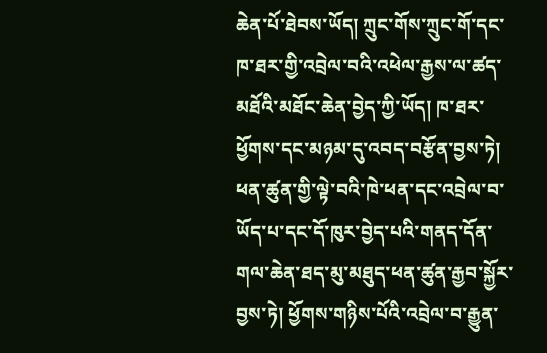ཆེན་པོ་ཐེབས་ཡོད། ཀྲུང་གོས་ཀྲུང་གོ་དང་ཁ་ཐར་གྱི་འབྲེལ་བའི་འཕེལ་རྒྱས་ལ་ཚད་མཐོའི་མཐོང་ཆེན་བྱེད་ཀྱི་ཡོད། ཁ་ཐར་ཕྱོགས་དང་མཉམ་དུ་འབད་བརྩོན་བྱས་ཏེ། ཕན་ཚུན་གྱི་ལྟེ་བའི་ཁེ་ཕན་དང་འབྲེལ་བ་ཡོད་པ་དང་དོ་ཁུར་བྱེད་པའི་གནད་དོན་གལ་ཆེན་ཐད་མུ་མཐུད་ཕན་ཚུན་རྒྱབ་སྐྱོར་བྱས་ཏེ། ཕྱོགས་གཉིས་པོའི་འབྲེལ་བ་རྒྱུན་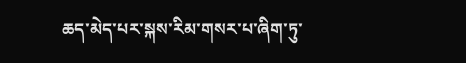ཆད་མེད་པར་སྐས་རིམ་གསར་པ་ཞིག་ཏུ་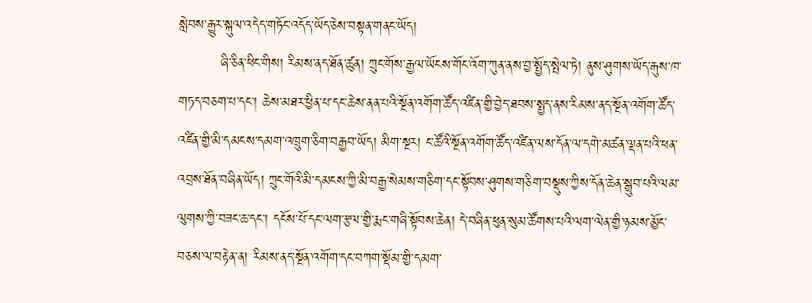སླེབས་རྒྱུར་སྐུལ་འདེད་གཏོང་འདོད་ཡོད་ཅེས་བསྟན་གནང་ཡོད།
         ཞི་ཅིན་ཕིང་གིས། རིམས་ནད་ཐོན་ཚུན། ཀྲུང་གོས་རྒྱལ་ཡོངས་གོང་འོག་ཀུན་ནས་བྱ་སྤྱོད་སྤེལ་ཏེ། ནུས་ཤུགས་ཡོད་རྒུས་ཁ་གཏད་བཅག་པ་དང་། ཆེས་མཐར་ཕྱིན་པ་དང་ཆེས་ནན་པའི་སྔོན་འགོག་ཚོད་འཛིན་གྱི་བྱེད་ཐབས་སྤྱད་ནས་རིམས་ནད་སྔོན་འགོག་ཚོད་འཛིན་གྱི་མི་དམངས་དམག་འཁྲུག་ཅིག་བརྒྱབ་ཡོད། མིག་སྔར། ང་ཚོའི་སྔོན་འགོག་ཚོད་འཛིན་ལས་དོན་ལ་དགེ་མཚན་ལྡན་པའི་ཕན་འབྲས་ཐོན་བཞིན་ཡོད། ཀྲུང་གོའི་མི་དམངས་ཀྱི་མི་བརྒྱ་སེམས་གཅིག་དང་སྟོབས་ཤུགས་གཅིག་བསྡུས་ཀྱིས་དོན་ཆེན་སྒྲུབ་པའི་ལམ་ལུགས་ཀྱི་བཟང་ཆ་དང་། དངོས་པོ་དང་ལག་རྩལ་གྱི་རྨང་གཞི་སྟོབས་ཆེན། དེ་བཞིན་ཕུན་སུམ་ཚོགས་པའི་ལག་ལེན་གྱི་ཉམས་མྱོང་བཅས་ལ་བརྟེན་ན། རིམས་ནད་སྔོན་འགོག་དང་བཀག་སྡོམ་གྱི་དམག་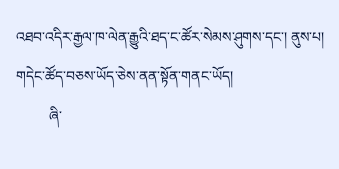འཐབ་འདིར་རྒྱལ་ཁ་ལེན་རྒྱུའི་ཐད་ང་ཚོར་སེམས་ཤུགས་དང་། ནུས་པ། གདེང་ཚོད་བཅས་ཡོད་ཅེས་ནན་སྟོན་གནང་ཡོད།
         ཞི་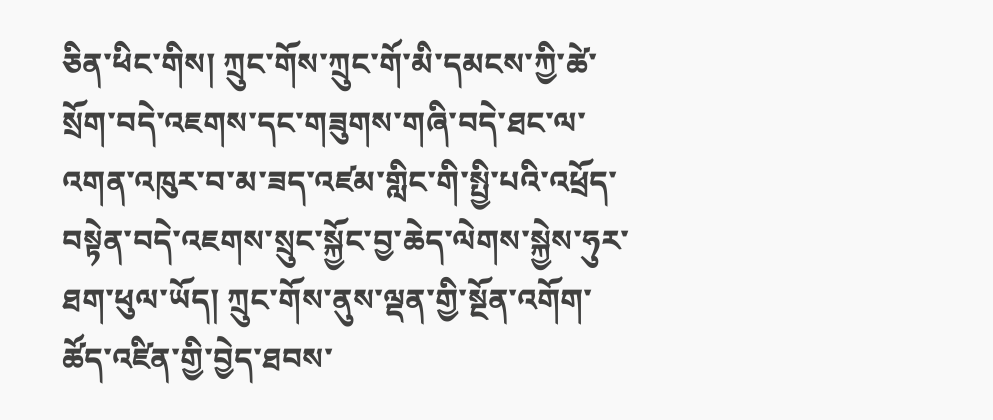ཅིན་ཕིང་གིས། ཀྲུང་གོས་ཀྲུང་གོ་མི་དམངས་ཀྱི་ཚེ་སྲོག་བདེ་འཇགས་དང་གཟུགས་གཞི་བདེ་ཐང་ལ་འགན་འཁུར་བ་མ་ཟད་འཛམ་གླིང་གི་སྤྱི་པའི་འཕྲོད་བསྟེན་བདེ་འཇགས་སྲུང་སྐྱོང་བྱ་ཆེད་ལེགས་སྐྱེས་ཧུར་ཐག་ཕུལ་ཡོད། ཀྲུང་གོས་ནུས་ལྡན་གྱི་སྔོན་འགོག་ཚོད་འཛིན་གྱི་བྱེད་ཐབས་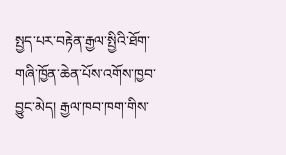སྤྱད་པར་བརྟེན་རྒྱལ་སྤྱིའི་ཐོག་གཞི་ཁྱོན་ཆེན་པོས་འགོས་ཁྱབ་བྱུང་མེད། རྒྱལ་ཁབ་ཁག་གིས་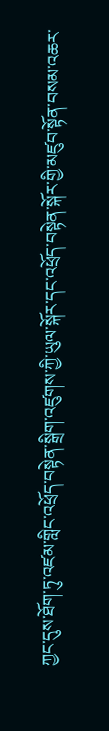ཀྱང་དུས་ཐོག་ཏུ་འཛམ་གླིང་འཕྲོད་བསྟེན་སྒྲིག་འཛུགས་ཀྱི་ཡུལ་སྐོར་དང་འཕྲོད་བསྟེན་སྐོར་གྱི་མཛུབ་སྟོན་བསམ་འཆར་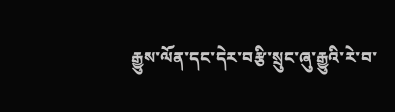རྒྱུས་ལོན་དང་དེར་བརྩི་སྲུང་ཞུ་རྒྱུའི་རེ་བ་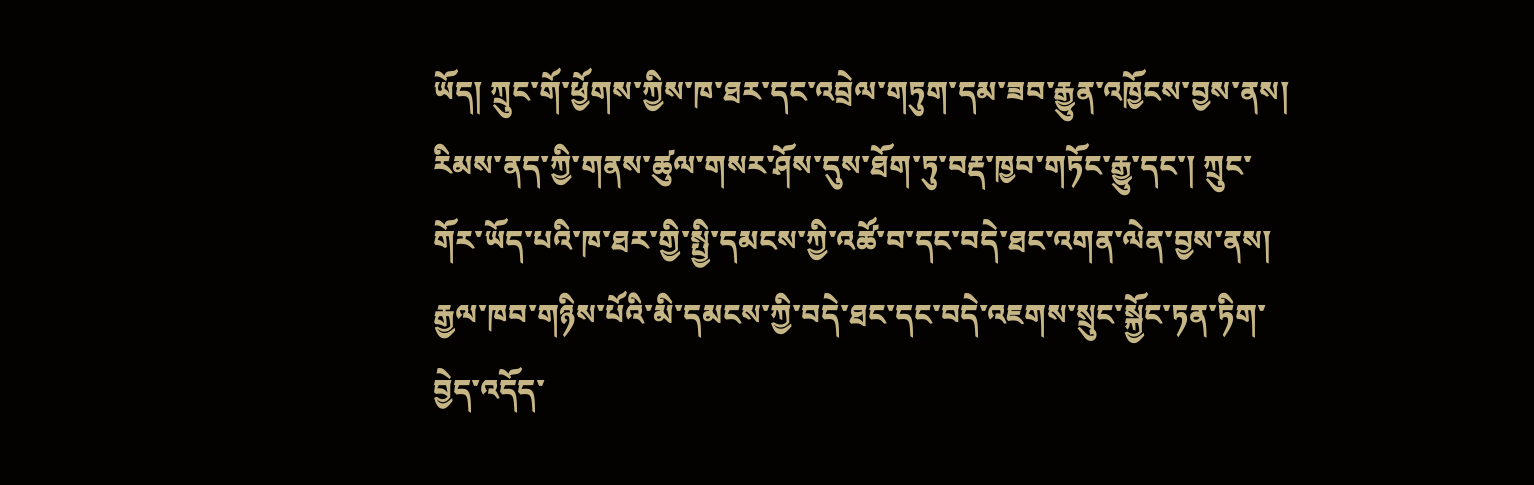ཡོད། ཀྲུང་གོ་ཕྱོགས་ཀྱིས་ཁ་ཐར་དང་འབྲེལ་གཏུག་དམ་ཟབ་རྒྱུན་འཁྱོངས་བྱས་ནས། རིམས་ནད་ཀྱི་གནས་ཚུལ་གསར་ཤོས་དུས་ཐོག་ཏུ་བརྡ་ཁྱབ་གཏོང་རྒྱུ་དང་། ཀྲུང་གོར་ཡོད་པའི་ཁ་ཐར་གྱི་སྤྱི་དམངས་ཀྱི་འཚོ་བ་དང་བདེ་ཐང་འགན་ལེན་བྱས་ནས། རྒྱལ་ཁབ་གཉིས་པོའི་མི་དམངས་ཀྱི་བདེ་ཐང་དང་བདེ་འཇགས་སྲུང་སྐྱོང་ཏན་ཏིག་བྱེད་འདོད་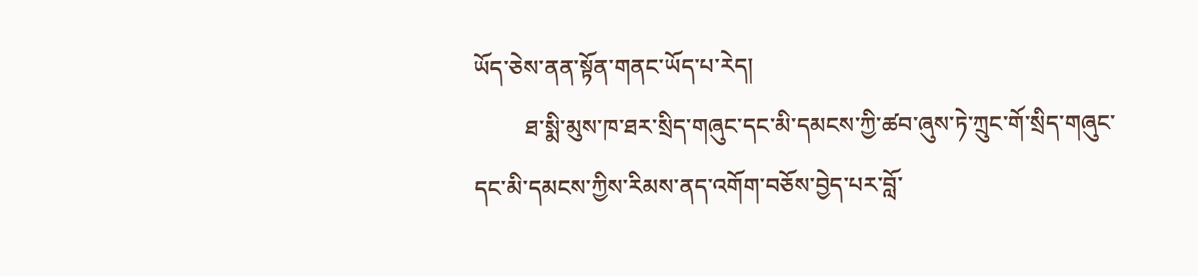ཡོད་ཅེས་ནན་སྟོན་གནང་ཡོད་པ་རེད།
         ཐ་སྨི་མུས་ཁ་ཐར་སྲིད་གཞུང་དང་མི་དམངས་ཀྱི་ཚབ་ཞུས་ཏེ་ཀྲུང་གོ་སྲིད་གཞུང་དང་མི་དམངས་ཀྱིས་རིམས་ནད་འགོག་བཅོས་བྱེད་པར་བློ་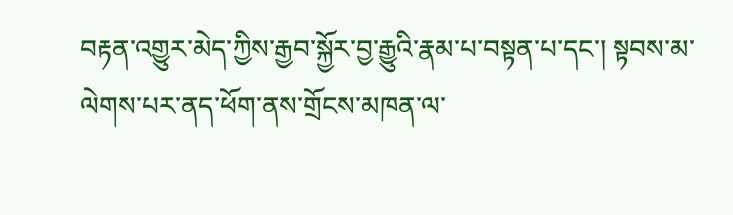བརྟན་འགྱུར་མེད་ཀྱིས་རྒྱབ་སྐྱོར་བྱ་རྒྱུའི་རྣམ་པ་བསྟན་པ་དང་། སྟབས་མ་ལེགས་པར་ནད་ཕོག་ནས་གྲོངས་མཁན་ལ་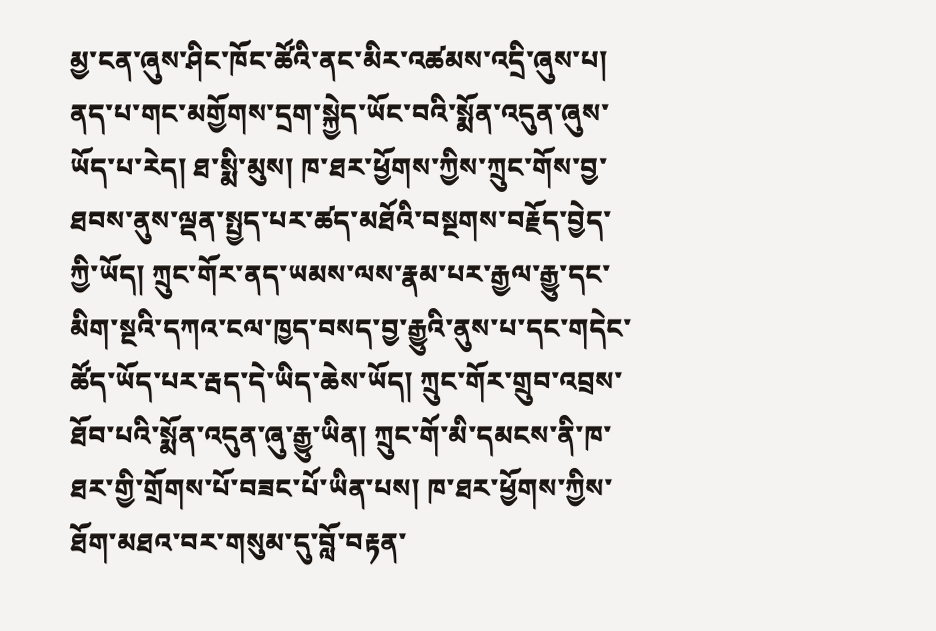མྱ་ངན་ཞུས་ཤིང་ཁོང་ཚོའི་ནང་མིར་འཚམས་འདྲི་ཞུས་པ། ནད་པ་གང་མགྱོགས་དྲག་སྐྱེད་ཡོང་བའི་སྨོན་འདུན་ཞུས་ཡོད་པ་རེད། ཐ་སྨི་མུས། ཁ་ཐར་ཕྱོགས་ཀྱིས་ཀྲུང་གོས་བྱ་ཐབས་ནུས་ལྡན་སྤྱད་པར་ཚད་མཐོའི་བསྔགས་བརྗོད་བྱེད་ཀྱི་ཡོད། ཀྲུང་གོར་ནད་ཡམས་ལས་རྣམ་པར་རྒྱལ་རྒྱུ་དང་མིག་སྔའི་དཀའ་ངལ་ཁྱད་བསད་བྱ་རྒྱུའི་ནུས་པ་དང་གདེང་ཚོད་ཡོད་པར་རྦད་དེ་ཡིད་ཆེས་ཡོད། ཀྲུང་གོར་གྲུབ་འབྲས་ཐོབ་པའི་སྨོན་འདུན་ཞུ་རྒྱུ་ཡིན། ཀྲུང་གོ་མི་དམངས་ནི་ཁ་ཐར་གྱི་གྲོགས་པོ་བཟང་པོ་ཡིན་པས། ཁ་ཐར་ཕྱོགས་ཀྱིས་ཐོག་མཐའ་བར་གསུམ་དུ་བློ་བརྟན་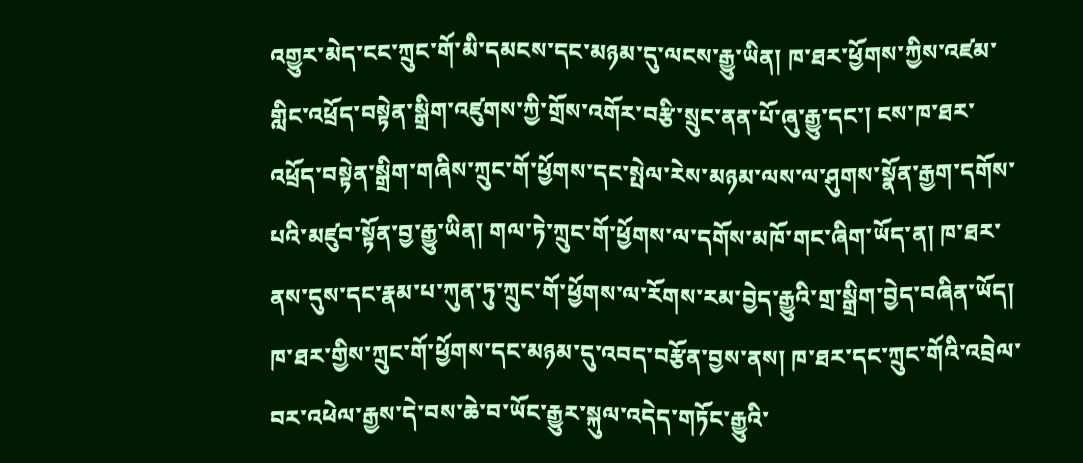འགྱུར་མེད་ངང་ཀྲུང་གོ་མི་དམངས་དང་མཉམ་དུ་ལངས་རྒྱུ་ཡིན། ཁ་ཐར་ཕྱོགས་ཀྱིས་འཛམ་གླིང་འཕྲོད་བསྟེན་སྒྲིག་འཛུགས་ཀྱི་གྲོས་འགོར་བརྩི་སྲུང་ནན་པོ་ཞུ་རྒྱུ་དང་། ངས་ཁ་ཐར་འཕྲོད་བསྟེན་སྒྲིག་གཞིས་ཀྲུང་གོ་ཕྱོགས་དང་སྤེལ་རེས་མཉམ་ལས་ལ་ཤུགས་སྣོན་རྒྱག་དགོས་པའི་མཛུབ་སྟོན་བྱ་རྒྱུ་ཡིན། གལ་ཏེ་ཀྲུང་གོ་ཕྱོགས་ལ་དགོས་མཁོ་གང་ཞིག་ཡོད་ན། ཁ་ཐར་ནས་དུས་དང་རྣམ་པ་ཀུན་ཏུ་ཀྲུང་གོ་ཕྱོགས་ལ་རོགས་རམ་བྱེད་རྒྱུའི་གྲ་སྒྲིག་བྱེད་བཞིན་ཡོད། ཁ་ཐར་གྱིས་ཀྲུང་གོ་ཕྱོགས་དང་མཉམ་དུ་འབད་བརྩོན་བྱས་ནས། ཁ་ཐར་དང་ཀྲུང་གོའི་འབྲེལ་བར་འཕེལ་རྒྱས་དེ་བས་ཆེ་བ་ཡོང་རྒྱུར་སྐུལ་འདེད་གཏོང་རྒྱུའི་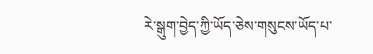རེ་སྒུག་བྱེད་ཀྱི་ཡོད་ཅེས་གསུངས་ཡོད་པ་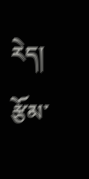རེད།
རྩོམ་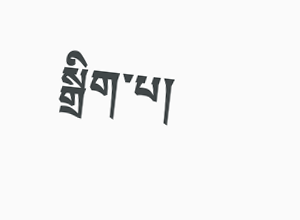སྒྲིག་པ།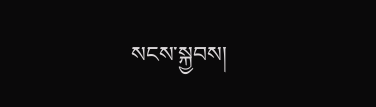སངས་སྐྱབས།